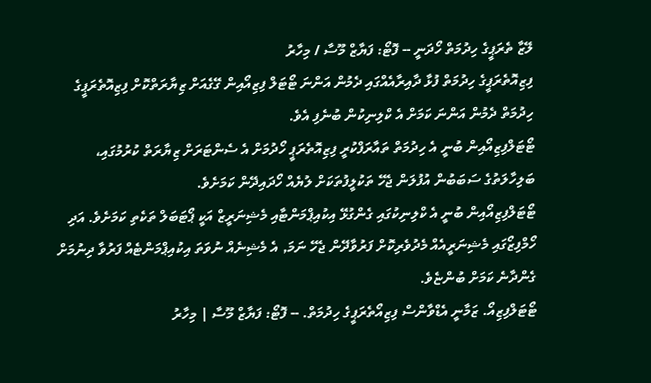ލޭޒާ ތެރަޕީގެ ހިދުމަތް ހޯދަނީ -- ފޮޓޯ: ފަޔާޒް މޫސާ / މިހާރު
ފިޒިއޮތެރަޕީގެ ހިދުމަތް ފުޅާ ދާއިރާއެއްގައި ދެމުން އަންނަ ޓޯޓަލް ފިޒިއޯއިން ގޭގެއަށް ޒިޔާރަތްކޮށް ފިޒިއޮތެރަޕީގެ ހިދުމަތް ދެމުން އަންނަ ކަމަށް އެ ކްލިނިކުން ބުނެފި އެވެ.
ޓޯޓަލްފިޒިއޯއިން ބުނީ އެ ހިދުމަތް ތައާރަފްކުރީ ފިޒިއޮތެރަޕީ ހޯދުމަށް އެ ސެންޓަރަށް ޒިޔާރަތް ކުރުމުގައި، ބަލިހާލަތުގެ ސަބަބުން އުފުލަން ޖެހޭ ތަކުލީފުތަކަށް ލުޔެއް ހޯދައިދޭން ކަމަށެވެ.
ޓޯޓަލްފިޒިއޯއިން ބުނީ އެ ކްލިނިކުގައި ގެންގުޅޭ އިކުއިޕްމަންޓާއި މެޝިނަރީޒް އަކީ ޕޯޓަބަލް ތަކެތި ކަމަށެވެ. އަދި ހޯމްފިޒޯގައި މެޝިނަރީއެއް މެދުވެރިކޮށް ފަރުވާދޭން ޖެހޭ ނަމަ, އެ މެޝިނެއް ނުވަތަ އިކުއިޕްމަންޓެއް ފަރުވާ ދިނުމަށް ގެންދާނެ ކަމަށް ބުންޏެވެ.
ޓޯޓަލްފިޒިއޯ. ޒަމާނީ އެޑްވާންސް ފިޒިއޯތެރަޕީގެ ހިދުމަތް. -- ފޮޓޯ: ފަޔާޒް މޫސާ | މިހާރު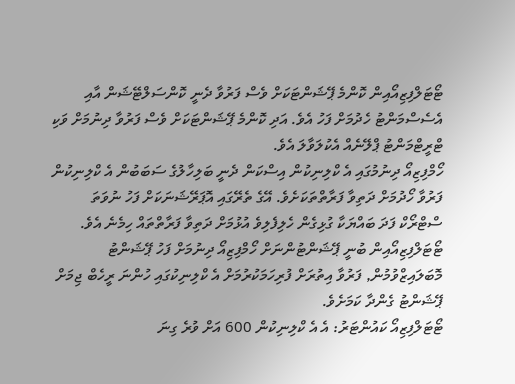ޓޯޓަލްފިޒިއޯއިން ކޮންމެ ޕޭޝަންޓަކަށް ވެސް ފަރުވާ ދެނީ ކޮންސަލްޓޭޝަން އާއި އެސެސްމަންޓު ހެދުމަށް ފަހު އެވެ. އަދި ކޮންމެ ޕޭޝަންޓަކަށް ވެސް ފަރުވާ ދިނުމަށް ވަކި ޓްރީޓްމަންޓު ޕްލޭނެއް އެކުލަވާލަ އެވެ.
ހޯމްފިޒިއޯ ދިނުމުގައި އެ ކްލިނިކުން އިސްކަން ދެނީ ބަލިހާލުގެ ސަބަބުން އެ ކްލިނިކުން ފަރުވާ ހޯދުމަށް ދަތިވާ ފަރާތްތަކަށެވެ. އޭގެ ތެރޭގައި އޮޕަރޭޝަނަކަށް ފަހު ނުވަތަ ސްޓްރޯކް ފަދަ ބައްޔަކާ ގުޅިގެން ހެލިފެލިވެ އުޅުމަށް ދަތިވާ ފަރާތްތައް ހިމެނެ އެވެ. ޓޯޓަލްފިޒިއޯއިން ބުނީ ޕޭޝަންޓުންނަށް ހޯމްފިޒިއޯ ދިނުމަށް ފަހު ޕޭޝަންޓު މޮބަލައިޒްވުމުން, ފަރުވާ އިތުރަށް ފުރިހަމަކުރުމަށް އެ ކްލިނިކުގައި ހުންނަ ރީހެބް ޖިމަށް ޕޭޝަންޓު ގެންދާ ކަމަށެވެ.
ޓޯޓަލްފިޒިއޯ ކައުންޓަރު: އެ އެ ކްލިނިކުން 600 އަށް ވުރެ ގިނަ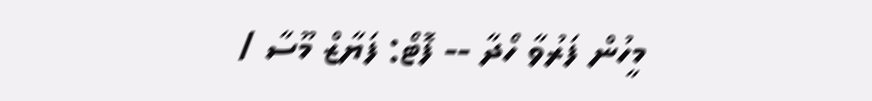މީހުން ފަރުވާ ހޯދާ -- ފޮޓޯ: ފަޔާޒް މޫސާ /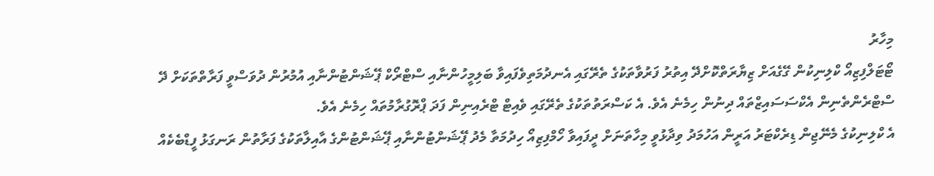މިހާރު
ޓޯޓަލްފިޒިއޯ ކްލިނިކުން ގޭގެއަށް ޒިޔާރަތްކޮށްދޭ އިތުރު ފަރުވާތަކުގެ ތެރޭގައި އެނދުމަތިވެފައިވާ ބަލިމީހުންނާއި ސްޓްރޯކް ޕޭޝަންޓުންނާއި އުމުރުން ދުވަސްވީ ފަރާތްތަކަށް ދޭ ސްޓްރެންތެނިން އެކްސަސައިޒްތައް ދިނުން ހިމެނެ އެވެ. އެ ކަސްރަތުތަކުގެ ތެރޭގައި ވެއިޓް ޓްރެއިނިން ފަދަ ޕްރޮގުރާމުތައް ހިމެނެ އެވެ.
އެ ކްލިނިކުގެ މެނޭޖިން ޑިރެކްޓަރު އަރީން އަހުމަދު ވިދާޅުވީ މިހާތަނަށް ދީފައިވާ ހޯމްފިޒިއޯ ހިދުމަތާ މެދު ޕޭޝަންޓުންނާއި ޕޭޝަންޓުންގެ އާއިލާތަކުގެ ފަރާތުން ރަނގަޅު ފީޑްބެކެއް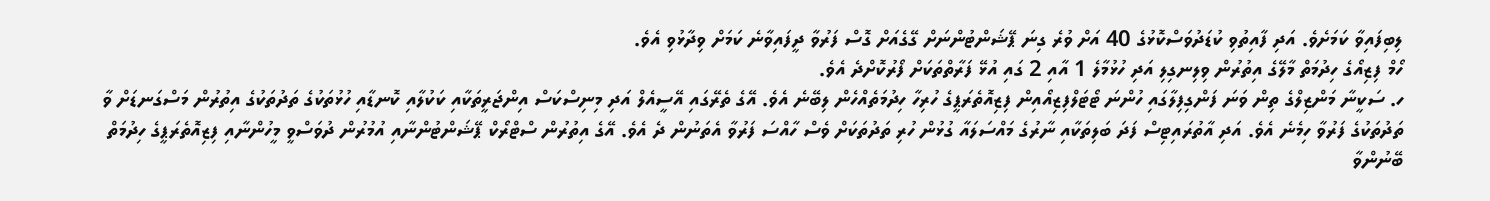ލިބިފައިވާ ކަމަށެވެ. އަދި ފާއިތުވި ކުޑަދުވަސްކޮޅުގެ 40 އަށް ވުރެ ގިނަ ޕޭޝަންޓުންނަށް ގޭގެއަށް ގޮސް ފަރުވާ ދީފައިވާނެ ކަމަށް ވިދާޅުވި އެވެ.
ހޯމް ފިޒިއޯގެ ހިދުމަތް މާލޭގެ އިތުރުން ވިލިނގިލި އަދި ހުޅުމާލެ 1 އާއި 2 ގައި އުޅޭ ފަރާތްތަކަށް ފޯރުކޮށްދެ އެވެ.
ހ. ސަކީނާ މަންޒިލްގެ ތިން ވަނަ ފަންގިފިލާގައި ހުންނަ ޓޯޓަލްފިޒިއޯއިން ފިޒިއޮތެރަޕީގެ ހުރިހާ ހިދުމަތެއްހެން ލިބޭނެ އެވެ. އޭގެ ތެރޭގައި އޭސީއެލް އަދި މިނިސްކަސް އިންޖަރީތަކާއި ކަކުލާއި ކޮނޑާއި ހުޅުތަކުގެ ތަދުތަކުގެ އިތުރުން މަސްގަނޑަށް ވާ ތަދުތަކުގެ ފަރުވާ ހިމެނެ އެވެ. އަދި އާތުރައިޓިސް ފަދަ ބަލިތަކާއި ނާރުގެ މައްސަލައާ ގުޅުން ހުރި ތަދުތަކަށް ވެސް ހާއްސަ ފަރުވާ އެތަނުން ދެ އެވެ. އޭގެ އިތުރުން ސްޓްރޯކް ޕޭޝަންޓުންނާއި އުމުރުން ދުވަސްވީ މީހުންނާއި ފިޒިއޮތެރަޕީގެ ހިދުމަތް ބޭނުންވާ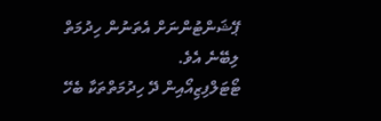ޕޭޝަންޓުންނަށް އެތަނުން ހިދުމަތް ލިބޭނެ އެވެ.
ޓޯޓަލްފިޒިއޯއިން ދޭ ހިދުމަތްތަކާ ބެހޭ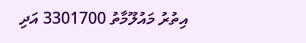އިތުރު މައުލޫމާތު 3301700 އަދި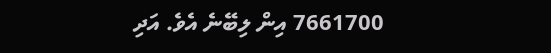7661700 އިން ލިބޭނެ އެވެ. އަދި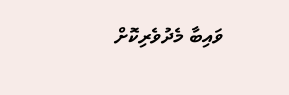ވައިބާ މެދުވެރިކޮށް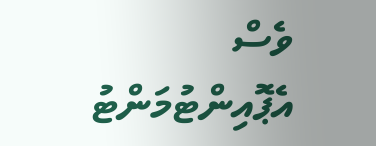ވެސް އެޕޮއިންޓުމަންޓު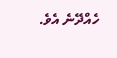ހެއްދޭނެ އެވެ.